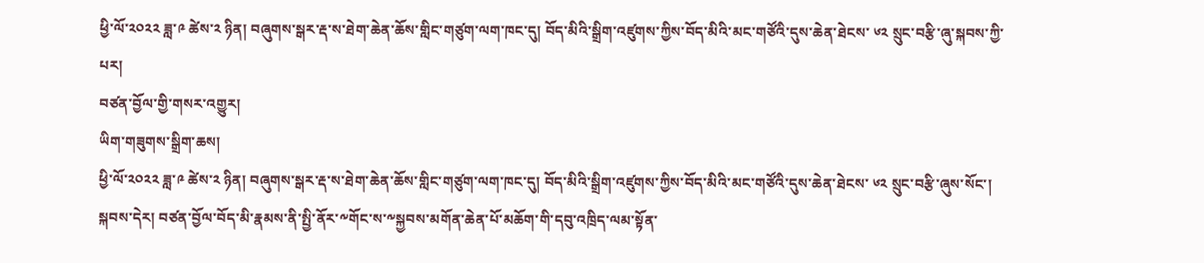ཕྱི་ལོ་༢༠༢༢ ཟླ་༩ ཚེས་༢ ཉིན། བཞུགས་སྒར་རྡ་ས་ཐེག་ཆེན་ཆོས་གླིང་གཙུག་ལག་ཁང་དུ། བོད་མིའི་སྒྲིག་འཛུགས་ཀྱིས་བོད་མིའི་མང་གཙོའི་དུས་ཆེན་ཐེངས་ ༦༢ སྲུང་བརྩི་ཞུ་སྐབས་ཀྱི་པར།
བཙན་བྱོལ་གྱི་གསར་འགྱུར།
ཡིག་གཟུགས་སྒྲིག་ཆས།
ཕྱི་ལོ་༢༠༢༢ ཟླ་༩ ཚེས་༢ ཉིན། བཞུགས་སྒར་རྡ་ས་ཐེག་ཆེན་ཆོས་གླིང་གཙུག་ལག་ཁང་དུ། བོད་མིའི་སྒྲིག་འཛུགས་ཀྱིས་བོད་མིའི་མང་གཙོའི་དུས་ཆེན་ཐེངས་ ༦༢ སྲུང་བརྩི་ཞུས་སོང་། སྐབས་དེར། བཙན་བྱོལ་བོད་མི་རྣམས་ནི་སྤྱི་ནོར་༸གོང་ས་༸སྐྱབས་མགོན་ཆེན་པོ་མཆོག་གི་དབུ་འཁྲིད་ལམ་སྟོན་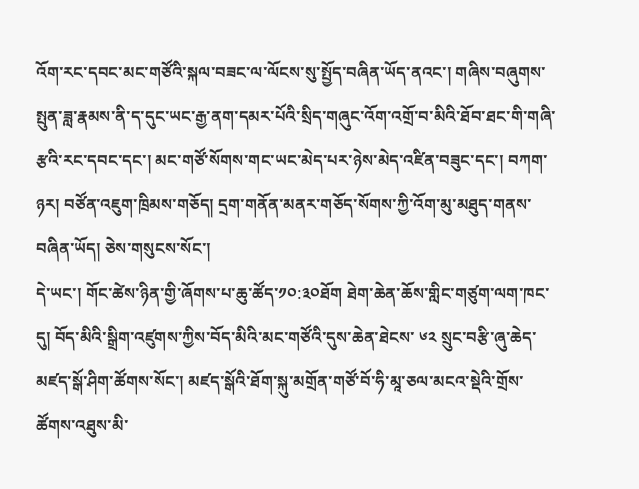འོག་རང་དབང་མང་གཙོའི་སྐལ་བཟང་ལ་ལོངས་སུ་སྤྱོད་བཞིན་ཡོད་ནའང་། གཞིས་བཞུགས་སྤུན་ཟླ་རྣམས་ནི་ད་དུང་ཡང་རྒྱ་ནག་དམར་པོའི་སྲིད་གཞུང་འོག་འགྲོ་བ་མིའི་ཐོབ་ཐང་གི་གཞི་རྩའི་རང་དབང་དང་། མང་གཙོ་སོགས་གང་ཡང་མེད་པར་ཉེས་མེད་འཛིན་བཟུང་དང་། བཀག་ཉར། བཙོན་འཇུག་ཁྲིམས་གཅོད། དྲག་གནོན་མནར་གཅོད་སོགས་ཀྱི་འོག་མུ་མཐུད་གནས་བཞིན་ཡོད། ཅེས་གསུངས་སོང་།
དེ་ཡང་། གོང་ཚེས་ཉིན་གྱི་ཞོགས་པ་ཆུ་ཚོད་༡༠:༣༠ཐོག ཐེག་ཆེན་ཆོས་གླིང་གཙུག་ལག་ཁང་དུ། བོད་མིའི་སྒྲིག་འཛུགས་ཀྱིས་བོད་མིའི་མང་གཙོའི་དུས་ཆེན་ཐེངས་ ༦༢ སྲུང་བརྩི་ཞུ་ཆེད་མཛད་སྒོ་ཤིག་ཚོགས་སོང་། མཛད་སྒོའི་ཐོག་སྐུ་མགྲོན་གཙོ་བོ་ཧི་མཱ་ཅལ་མངའ་སྡེའི་གྲོས་ཚོགས་འཐུས་མི་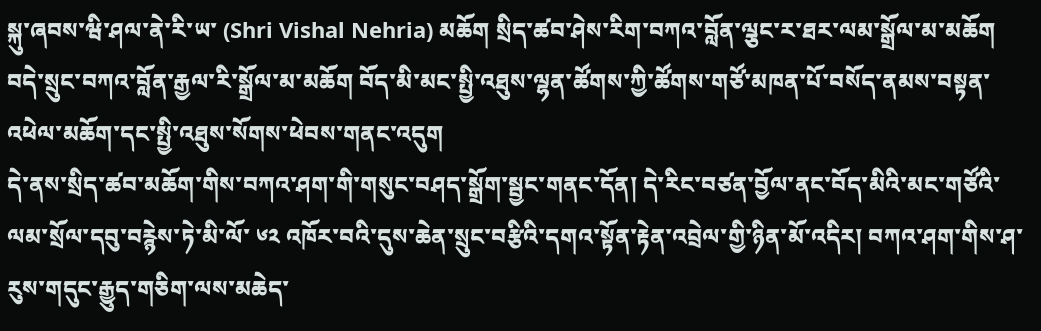སྐུ་ཞབས་ཝི་ཤལ་ནེ་རི་ཡ་ (Shri Vishal Nehria) མཆོག སྲིད་ཚབ་ཤེས་རིག་བཀའ་བློན་ལྕང་ར་ཐར་ལམ་སྒྲོལ་མ་མཆོག བདེ་སྲུང་བཀའ་བློན་རྒྱལ་རི་སྒྲོལ་མ་མཆོག བོད་མི་མང་སྤྱི་འཐུས་ལྷན་ཚོགས་ཀྱི་ཚོགས་གཙོ་མཁན་པོ་བསོད་ནམས་བསྟན་འཕེལ་མཆོག་དང་སྤྱི་འཐུས་སོགས་ཕེབས་གནང་འདུག
དེ་ནས་སྲིད་ཚབ་མཆོག་གིས་བཀའ་ཤག་གི་གསུང་བཤད་སྒྲོག་སྦྱང་གནང་དོན། དེ་རིང་བཙན་བྱོལ་ནང་བོད་མིའི་མང་གཙོའི་ལམ་སྲོལ་དབུ་བརྙེས་ཏེ་མི་ལོ་ ༦༢ འཁོར་བའི་དུས་ཆེན་སྲུང་བརྩིའི་དགའ་སྟོན་རྟེན་འབྲེལ་གྱི་ཉིན་མོ་འདིར། བཀའ་ཤག་གིས་ཤ་རུས་གདུང་རྒྱུད་གཅིག་ལས་མཆེད་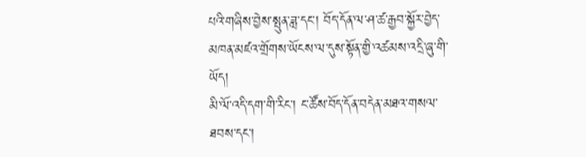པའི་གཞིས་བྱེས་སྤུན་ཟླ་དང་། བོད་དོན་ལ་ཤ་ཚ་རྒྱབ་སྐྱོར་བྱེད་མཁན་མཛའ་གྲོགས་ཡོངས་ལ་དུས་སྟོན་གྱི་འཚམས་འདྲི་ཞུ་གི་ཡོད།
མི་ལོ་འདི་དག་གི་རིང་། ང་ཚོས་བོད་དོན་བདེན་མཐའ་གསལ་ཐབས་དང་།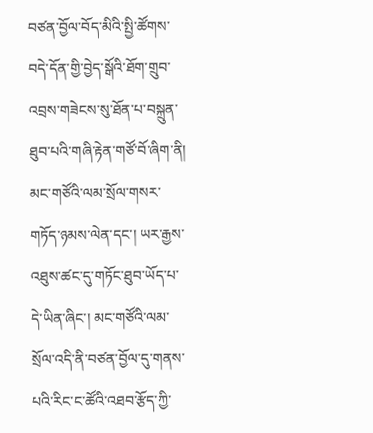བཙན་བྱོལ་བོད་མིའི་སྤྱི་ཚོགས་བདེ་དོན་གྱི་བྱེད་སྒོའི་ཐོག་གྲུབ་འབྲས་གཟེངས་སུ་ཐོན་པ་བསྐྲུན་ཐུབ་པའི་གཞི་རྟེན་གཙོ་བོ་ཞིག་ནི། མང་གཙོའི་ལམ་སྲོལ་གསར་གཏོད་ཉམས་ལེན་དང་། ཡར་རྒྱས་འཐུས་ཚང་དུ་གཏོང་ཐུབ་ཡོད་པ་དེ་ཡིན་ཞིང་། མང་གཙོའི་ལམ་སྲོལ་འདི་ནི་བཙན་བྱོལ་དུ་གནས་པའི་རིང་ང་ཚོའི་འཐབ་རྩོད་ཀྱི་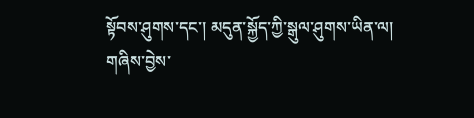སྟོབས་ཤུགས་དང་། མདུན་སྐྱོད་ཀྱི་སྒུལ་ཤུགས་ཡིན་ལ། གཞིས་བྱེས་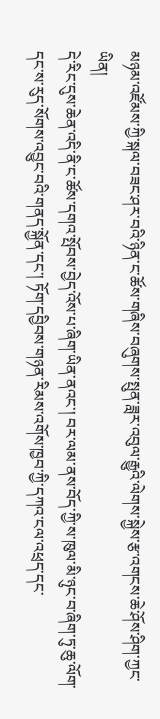མཉམ་འཛོམས་ཀྱི་སྐལ་བཟང་ཤར་བའི་ཉིན་ང་ཚོས་གཞིས་བཞུགས་སྤུན་ཟླར་འབུལ་རྒྱུའི་ལེགས་སྐྱེས་རྩ་འགངས་ཆེ་ཤོས་ཤིག་ཀྱང་ཡིན།
དེ་རིང་དུས་ཆེན་འདི་ནི་ང་ཚོས་དགའ་སྤོབས་བྱེད་འོས་པ་ཞིག་ཡིན་ནའང་། བར་ལམ་ནས་བོད་ཀྱི་ས་ཁུལ་མི་ཉུང་བ་ཞིག་ཏུ་ཆུ་ལོག་དང་ས་རུད་སོགས་འབྱུང་བའི་གནད་སྐྱོན་དང་། ཏོག་དབྱིབས་གཉན་རིམས་འགོས་ཁྱབ་ཀྱི་དཀའ་ངལ་འཕྲད་དང་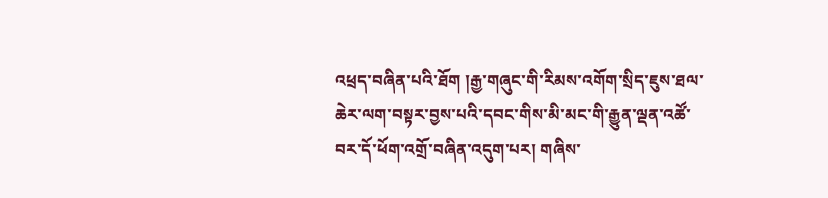འཕྲད་བཞིན་པའི་ཐོག །རྒྱ་གཞུང་གི་རིམས་འགོག་སྲིད་ཇུས་ཐལ་ཆེར་ལག་བསྟར་བྱས་པའི་དབང་གིས་མི་མང་གི་རྒྱུན་ལྡན་འཚོ་བར་དོ་ཕོག་འགྲོ་བཞིན་འདུག་པར། གཞིས་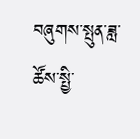བཞུགས་སྤུན་ཟླ་ཚོས་སྤྱི་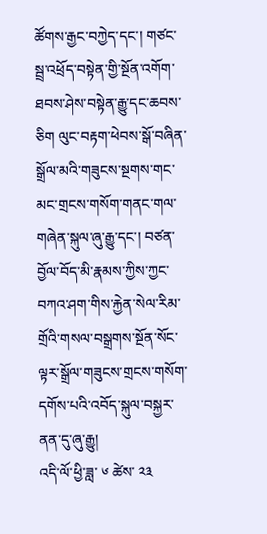ཚོགས་རྒྱང་བཀྱེད་དང་། གཙང་སྦྲ་འཕྲོད་བསྟེན་གྱི་སྔོན་འགོག་ཐབས་ཤེས་བསྟེན་རྒྱུ་དང་ཆབས་ཅིག ལུང་བརྟག་ཕེབས་སྒོ་བཞིན་སྒྲོལ་མའི་གཟུངས་སྔགས་གང་མང་གྲངས་གསོག་གནང་གལ་གཞེན་སྐུལ་ཞུ་རྒྱུ་དང་། བཙན་བྱོལ་བོད་མི་རྣམས་ཀྱིས་ཀྱང་བཀའ་ཤག་གིས་རྐྱེན་སེལ་རིམ་གྲོའི་གསལ་བསྒྲགས་སྔོན་སོང་ལྟར་སྒྲོལ་གཟུངས་གྲངས་གསོག་དགོས་པའི་འབོད་སྐུལ་བསྐྱར་ནན་དུ་ཞུ་རྒྱུ།
འདི་ལོ་ཕྱི་ཟླ་ ༦ ཚེས་ ༢༣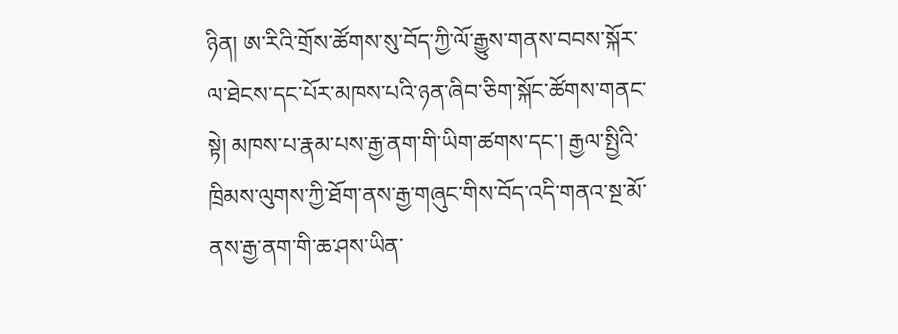ཉིན། ཨ་རིའི་གྲོས་ཚོགས་སུ་བོད་ཀྱི་ལོ་རྒྱུས་གནས་བབས་སྐོར་ལ་ཐེངས་དང་པོར་མཁས་པའི་ཉན་ཞིབ་ཅིག་སྐོང་ཚོགས་གནང་སྟེ། མཁས་པ་རྣམ་པས་རྒྱ་ནག་གི་ཡིག་ཚགས་དང་། རྒྱལ་སྤྱིའི་ཁྲིམས་ལུགས་ཀྱི་ཐོག་ནས་རྒྱ་གཞུང་གིས་བོད་འདི་གནའ་སྔ་མོ་ནས་རྒྱ་ནག་གི་ཆ་ཤས་ཡིན་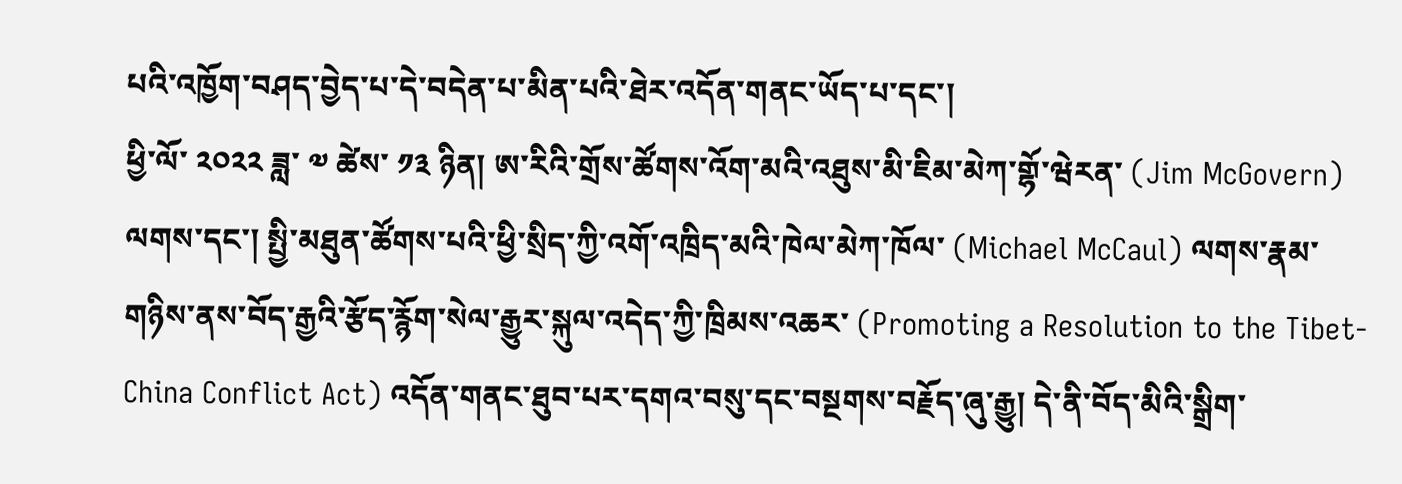པའི་འཁྱོག་བཤད་བྱེད་པ་དེ་བདེན་པ་མིན་པའི་ཐེར་འདོན་གནང་ཡོད་པ་དང་།
ཕྱི་ལོ་ ༢༠༢༢ ཟླ་ ༧ ཚེས་ ༡༣ ཉིན། ཨ་རིའི་གྲོས་ཚོགས་འོག་མའི་འཐུས་མི་ཇིམ་མེཀ་གྷོ་ཝེརན་ (Jim McGovern) ལགས་དང་། སྤྱི་མཐུན་ཚོགས་པའི་ཕྱི་སྲིད་ཀྱི་འགོ་འཁྲིད་མའི་ཁེལ་མེཀ་ཁོལ་ (Michael McCaul) ལགས་རྣམ་གཉིས་ནས་བོད་རྒྱའི་རྩོད་རྙོག་སེལ་རྒྱུར་སྐུལ་འདེད་ཀྱི་ཁྲིམས་འཆར་ (Promoting a Resolution to the Tibet-China Conflict Act) འདོན་གནང་ཐུབ་པར་དགའ་བསུ་དང་བསྔགས་བརྗོད་ཞུ་རྒྱུ། དེ་ནི་བོད་མིའི་སྒྲིག་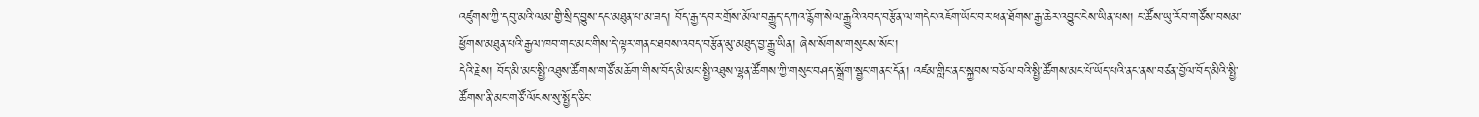འཛུགས་ཀྱི་དབུ་མའི་ལམ་གྱི་སྲིད་བྱུས་དང་མཐུན་པ་མ་ཟད། བོད་རྒྱ་དབར་གྲོས་མོལ་བརྒྱུད་དཀའ་རྙོག་སེལ་རྒྱུའི་འབད་བརྩོན་ལ་གདེང་འཇོག་ཡོང་བར་ཕན་ཐོགས་རྒྱ་ཆེར་འབྱུང་ངེས་ཡིན་པས། ང་ཚོས་ཡུ་རོབ་གཙོས་བསམ་ཕྱོགས་མཐུན་པའི་རྒྱལ་ཁབ་གང་མང་གིས་དེ་ལྟར་གནང་ཐབས་འབད་བརྩོན་མུ་མཐུད་བྱ་རྒྱུ་ཡིན། ཞེས་སོགས་གསུངས་སོང་།
དེའི་རྗེས། བོད་མི་མང་སྤྱི་འཐུས་ཚོགས་གཙོ་མཆོག་གིས་བོད་མི་མང་སྤྱི་འཐུས་ལྷན་ཚོགས་ཀྱི་གསུང་བཤད་སྒྲོག་སྦྱང་གནང་དོན། འཛམ་གླིང་ནང་སྐྱབས་བཅོལ་བའི་སྤྱི་ཚོགས་མང་པོ་ཡོད་པའི་ནང་ནས་བཙན་བྱོལ་བོད་མིའི་སྤྱི་ཚོགས་ནི་མང་གཙོ་ལོངས་སུ་སྤྱོད་ཅིང་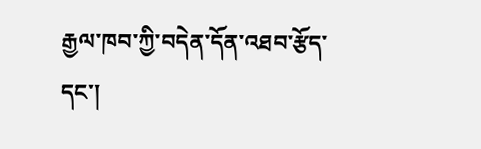རྒྱལ་ཁབ་ཀྱི་བདེན་དོན་འཐབ་རྩོད་དང་།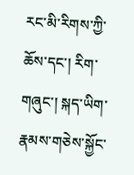རང་མི་རིགས་ཀྱི་ཆོས་དང་། རིག་གཞུང་། སྐད་ཡིག་རྣམས་གཅེས་སྐྱོང་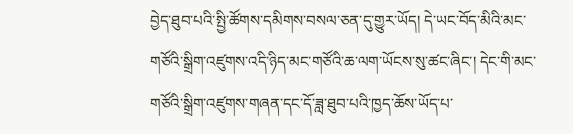བྱེད་ཐུབ་པའི་སྤྱི་ཚོགས་དམིགས་བསལ་ཅན་དུ་གྱུར་ཡོད། དེ་ཡང་བོད་མིའི་མང་གཙོའི་སྒྲིག་འཛུགས་འདི་ཉིད་མང་གཙོའི་ཆ་ལག་ཡོངས་སུ་ཚང་ཞིང་། དེང་གི་མང་གཙོའི་སྒྲིག་འཛུགས་གཞན་དང་དོ་ཟླ་ཐུབ་པའི་ཁྱད་ཆོས་ཡོད་པ་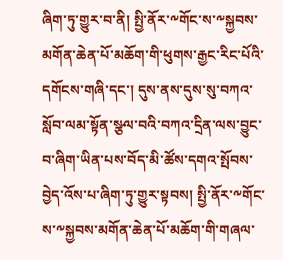ཞིག་ཏུ་གྱུར་བ་ནི། སྤྱི་ནོར་༸གོང་ས་༸སྐྱབས་མགོན་ཆེན་པོ་མཆོག་གི་ཕུགས་རྒྱང་རིང་པོའི་དགོངས་གཞི་དང་། དུས་ནས་དུས་སུ་བཀའ་སློབ་ལམ་སྟོན་སྩལ་བའི་བཀའ་དྲིན་ལས་བྱུང་བ་ཞིག་ཡིན་པས་བོད་མི་ཚོས་དགའ་སྤོབས་བྱེད་འོས་པ་ཞིག་ཏུ་གྱུར་སྟབས། སྤྱི་ནོར་༸གོང་ས་༸སྐྱབས་མགོན་ཆེན་པོ་མཆོག་གི་གཞལ་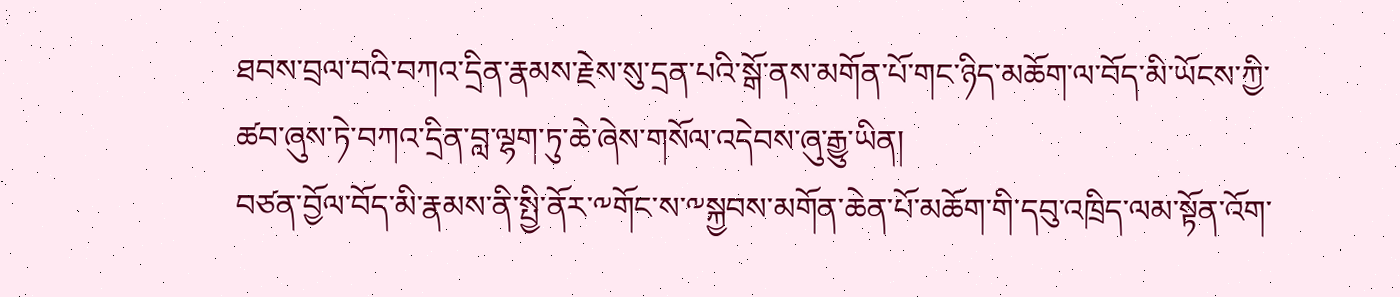ཐབས་བྲལ་བའི་བཀའ་དྲིན་རྣམས་རྗེས་སུ་དྲན་པའི་སྒོ་ནས་མགོན་པོ་གང་ཉིད་མཆོག་ལ་བོད་མི་ཡོངས་ཀྱི་ཚབ་ཞུས་ཏེ་བཀའ་དྲིན་བླ་ལྷག་ཏུ་ཆེ་ཞེས་གསོལ་འདེབས་ཞུ་རྒྱུ་ཡིན།
བཙན་བྱོལ་བོད་མི་རྣམས་ནི་སྤྱི་ནོར་༸གོང་ས་༸སྐྱབས་མགོན་ཆེན་པོ་མཆོག་གི་དབུ་འཁྲིད་ལམ་སྟོན་འོག་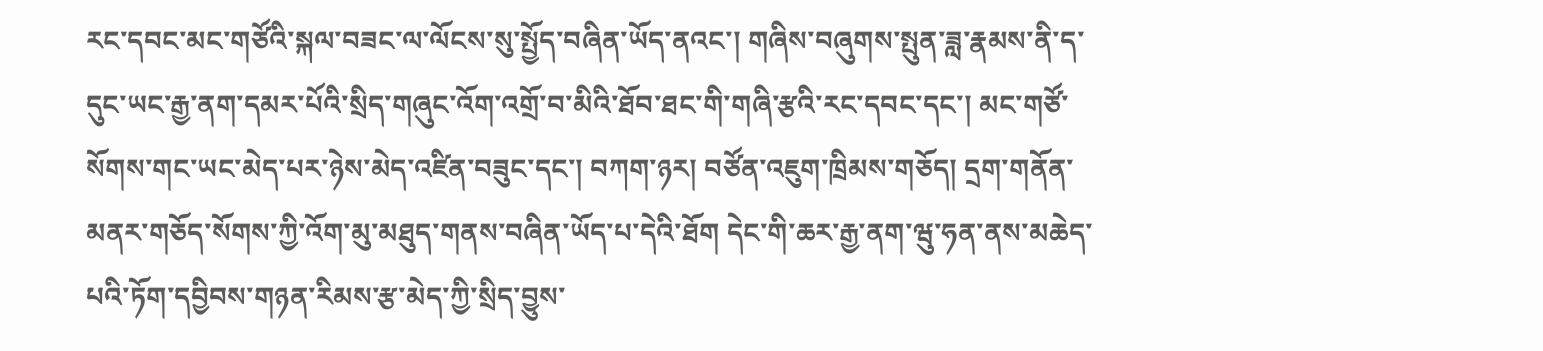རང་དབང་མང་གཙོའི་སྐལ་བཟང་ལ་ལོངས་སུ་སྤྱོད་བཞིན་ཡོད་ནའང་། གཞིས་བཞུགས་སྤུན་ཟླ་རྣམས་ནི་ད་དུང་ཡང་རྒྱ་ནག་དམར་པོའི་སྲིད་གཞུང་འོག་འགྲོ་བ་མིའི་ཐོབ་ཐང་གི་གཞི་རྩའི་རང་དབང་དང་། མང་གཙོ་སོགས་གང་ཡང་མེད་པར་ཉེས་མེད་འཛིན་བཟུང་དང་། བཀག་ཉར། བཙོན་འཇུག་ཁྲིམས་གཅོད། དྲག་གནོན་མནར་གཅོད་སོགས་ཀྱི་འོག་མུ་མཐུད་གནས་བཞིན་ཡོད་པ་དེའི་ཐོག དེང་གི་ཆར་རྒྱ་ནག་ཝུ་ཧན་ནས་མཆེད་པའི་ཏོག་དབྱིབས་གཉན་རིམས་རྩ་མེད་ཀྱི་སྲིད་བྱུས་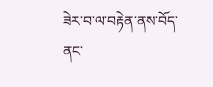ཟེར་བ་ལ་བརྟེན་ནས་བོད་ནང་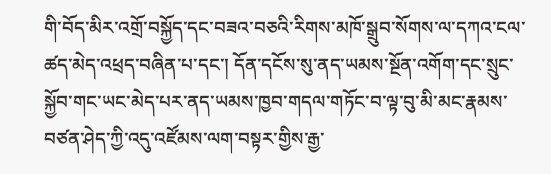གི་བོད་མིར་འགྲོ་བསྐྱོད་དང་བཟའ་བཅའི་རིགས་མཁོ་སྒྲུབ་སོགས་ལ་དཀའ་ངལ་ཚད་མེད་འཕྲད་བཞིན་པ་དང་། དོན་དངོས་སུ་ནད་ཡམས་སྔོན་འགོག་དང་སྲུང་སྐྱོབ་གང་ཡང་མེད་པར་ནད་ཡམས་ཁྱབ་གདལ་གཏོང་བ་ལྟ་བུ་མི་མང་རྣམས་བཙན་ཤེད་ཀྱི་འདུ་འཛོམས་ལག་བསྟར་གྱིས་རྒྱ་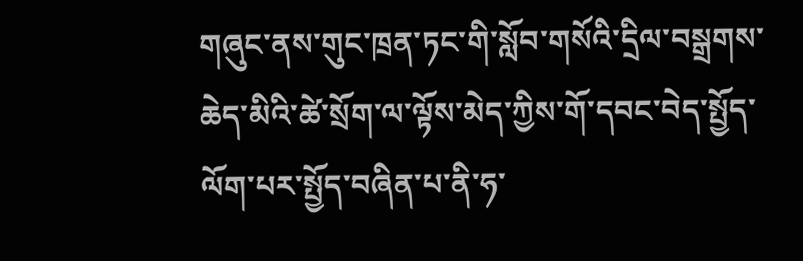གཞུང་ནས་གུང་ཁྲན་ཏང་གི་སློབ་གསོའི་དྲིལ་བསྒྲགས་ཆེད་མིའི་ཚེ་སྲོག་ལ་ལྟོས་མེད་ཀྱིས་གོ་དབང་བེད་སྤྱོད་ལོག་པར་སྤྱོད་བཞིན་པ་ནི་ཧ་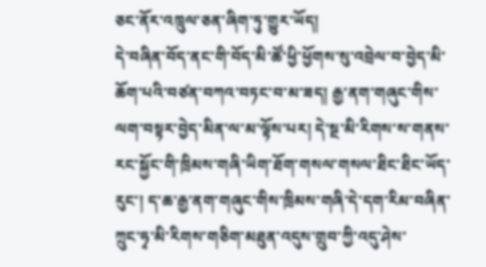ཅང་ནོར་འཁྲུལ་ཅན་ཞིག་ཏུ་གྱུར་ཡོད།
དེ་བཞིན་བོད་ནང་གི་བོད་མི་ཚོ་ཕྱི་ཕྱོགས་སུ་འབྲེལ་བ་བྱེད་མི་ཆོག་པའི་བཙན་བཀའ་བཏང་བ་མ་ཟད། རྒྱ་ནག་གཞུང་གིས་ལག་བསྟར་བྱེད་མིན་ལ་མ་ལྟོས་པར། དེ་སྔ་མི་རིགས་ས་གནས་རང་སྐྱོང་གི་ཁྲིམས་གཞི་ཡིག་ཐོག་གསལ་གསལ་ཐིང་ཐིང་ཡོད་རུང་། ད་ཆ་རྒྱ་ནག་གཞུང་གིས་ཁྲིམས་གཞི་དེ་དག་རིམ་བཞིན་ཀྲུང་ཧྭ་མི་རིགས་གཅིག་མཐུན་འདུས་གྲུབ་ཀྱི་འདུ་ཤེས་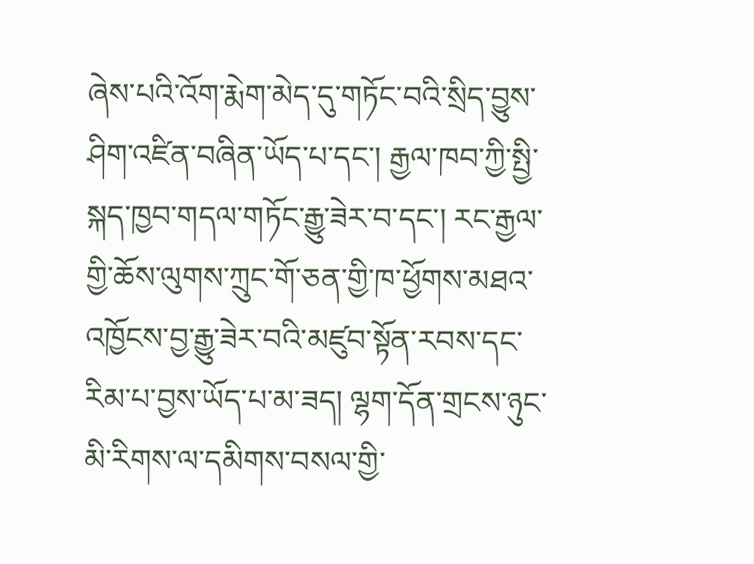ཞེས་པའི་འོག་རྨེག་མེད་དུ་གཏོང་བའི་སྲིད་བྱུས་ཤིག་འཛིན་བཞིན་ཡོད་པ་དང་། རྒྱལ་ཁབ་ཀྱི་སྤྱི་སྐད་ཁྱབ་གདལ་གཏོང་རྒྱུ་ཟེར་བ་དང་། རང་རྒྱལ་གྱི་ཆོས་ལུགས་ཀྲུང་གོ་ཅན་གྱི་ཁ་ཕྱོགས་མཐའ་འཁྱོངས་བྱ་རྒྱུ་ཟེར་བའི་མཛུབ་སྟོན་རབས་དང་རིམ་པ་བྱས་ཡོད་པ་མ་ཟད། ལྷག་དོན་གྲངས་ཉུང་མི་རིགས་ལ་དམིགས་བསལ་གྱི་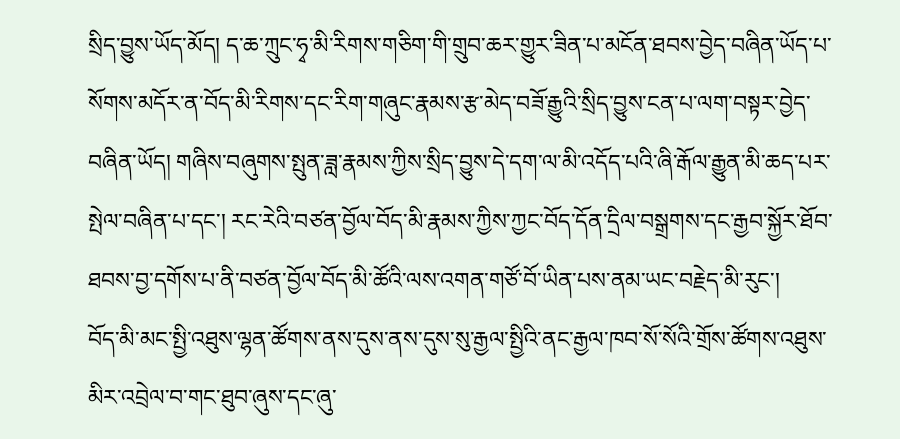སྲིད་བྱུས་ཡོད་མོད། ད་ཆ་ཀྲུང་ཧྭ་མི་རིགས་གཅིག་གི་གྲུབ་ཆར་གྱུར་ཟིན་པ་མངོན་ཐབས་བྱེད་བཞིན་ཡོད་པ་སོགས་མདོར་ན་བོད་མི་རིགས་དང་རིག་གཞུང་རྣམས་རྩ་མེད་བཟོ་རྒྱུའི་སྲིད་བྱུས་ངན་པ་ལག་བསྟར་བྱེད་བཞིན་ཡོད། གཞིས་བཞུགས་སྤུན་ཟླ་རྣམས་ཀྱིས་སྲིད་བྱུས་དེ་དག་ལ་མི་འདོད་པའི་ཞི་རྒོལ་རྒྱུན་མི་ཆད་པར་སྤེལ་བཞིན་པ་དང་། རང་རེའི་བཙན་བྱོལ་བོད་མི་རྣམས་ཀྱིས་ཀྱང་བོད་དོན་དྲིལ་བསྒྲགས་དང་རྒྱབ་སྐྱོར་ཐོབ་ཐབས་བྱ་དགོས་པ་ནི་བཙན་བྱོལ་བོད་མི་ཚོའི་ལས་འགན་གཙོ་བོ་ཡིན་པས་ནམ་ཡང་བརྗེད་མི་རུང་།
བོད་མི་མང་སྤྱི་འཐུས་ལྷན་ཚོགས་ནས་དུས་ནས་དུས་སུ་རྒྱལ་སྤྱིའི་ནང་རྒྱལ་ཁབ་སོ་སོའི་གྲོས་ཚོགས་འཐུས་མིར་འབྲེལ་བ་གང་ཐུབ་ཞུས་དང་ཞུ་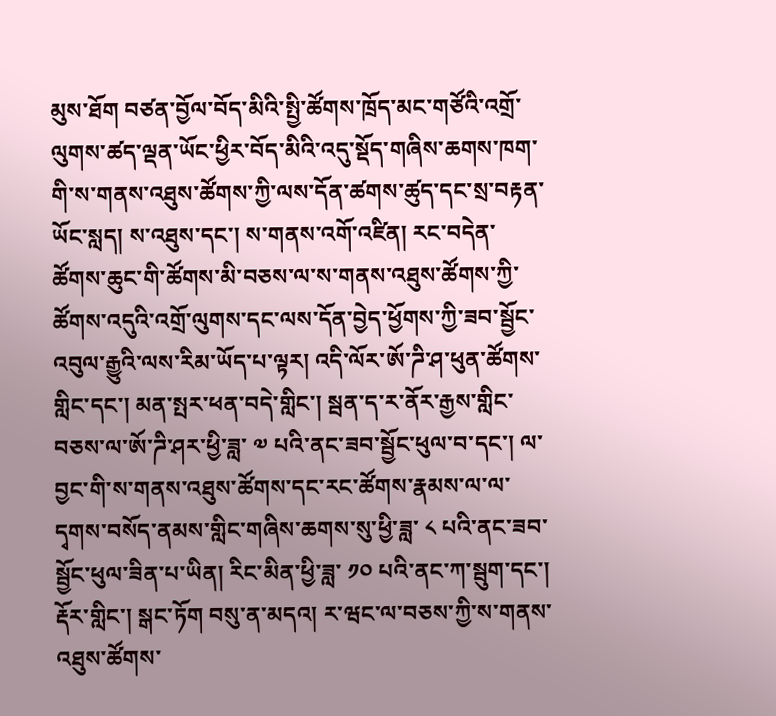མུས་ཐོག བཙན་བྱོལ་བོད་མིའི་སྤྱི་ཚོགས་ཁྲོད་མང་གཙོའི་འགྲོ་ལུགས་ཚད་ལྡན་ཡོང་ཕྱིར་བོད་མིའི་འདུ་སྡོད་གཞིས་ཆགས་ཁག་གི་ས་གནས་འཐུས་ཚོགས་ཀྱི་ལས་དོན་ཚགས་ཚུད་དང་སྲ་བརྟན་ཡོང་སླད། ས་འཐུས་དང་། ས་གནས་འགོ་འཛིན། རང་བདེན་ཚོགས་ཆུང་གི་ཚོགས་མི་བཅས་ལ་ས་གནས་འཐུས་ཚོགས་ཀྱི་ཚོགས་འདུའི་འགྲོ་ལུགས་དང་ལས་དོན་བྱེད་ཕྱོགས་ཀྱི་ཟབ་སྦྱོང་འབུལ་རྒྱུའི་ལས་རིམ་ཡོད་པ་ལྟར། འདི་ལོར་ཨོ་ཌི་ཤ་ཕུན་ཚོགས་གླིང་དང་། མན་སྤར་ཕན་བདེ་གླིང་། སྦན་ད་ར་ནོར་རྒྱས་གླིང་བཅས་ལ་ཨོ་ཌི་ཤར་ཕྱི་ཟླ་ ༧ པའི་ནང་ཟབ་སྦྱོང་ཕུལ་བ་དང་། ལ་བྱང་གི་ས་གནས་འཐུས་ཚོགས་དང་རང་ཚོགས་རྣམས་ལ་ལ་དྭགས་བསོད་ནམས་གླིང་གཞིས་ཆགས་སུ་ཕྱི་ཟླ་ ༨ པའི་ནང་ཟབ་སྦྱོང་ཕུལ་ཟིན་པ་ཡིན། རིང་མིན་ཕྱི་ཟླ་ ༡༠ པའི་ནང་ཀ་སྦུག་དང་། རྡོར་གླིང་། སྒང་ཏོག བསུ་ན་མདའ། ར་ཝང་ལ་བཅས་ཀྱི་ས་གནས་འཐུས་ཚོགས་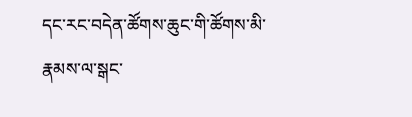དང་རང་བདེན་ཚོགས་ཆུང་གི་ཚོགས་མི་རྣམས་ལ་སྒང་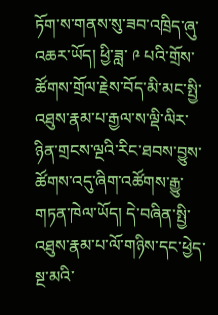ཏོག་ས་གནས་སུ་ཟབ་འཁྲིད་ཞུ་འཆར་ཡོད། ཕྱི་ཟླ་ ༩ པའི་གྲོས་ཚོགས་གྲོལ་རྗེས་བོད་མི་མང་སྤྱི་འཐུས་རྣམ་པ་རྒྱལ་ས་ལྡི་ལིར་ཉིན་གྲངས་ལྔའི་རིང་ཐབས་བྱུས་ཚོགས་འདུ་ཞིག་འཚོགས་རྒྱུ་གཏན་ཁེལ་ཡོད། དེ་བཞིན་སྤྱི་འཐུས་རྣམ་པ་ལོ་གཉིས་དང་ཕྱེད་སྔ་མའི་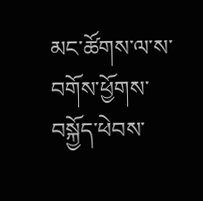མང་ཚོགས་ལ་ས་བགོས་ཕྱོགས་བསྐྱོད་ཕེབས་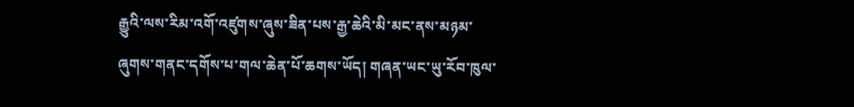རྒྱུའི་ལས་རིམ་འགོ་འཛུགས་ཞུས་ཟིན་པས་རྒྱ་ཆེའི་མི་མང་ནས་མཉམ་ཞུགས་གནང་དགོས་པ་གལ་ཆེན་པོ་ཆགས་ཡོད། གཞན་ཡང་ཡུ་རོབ་ཁུལ་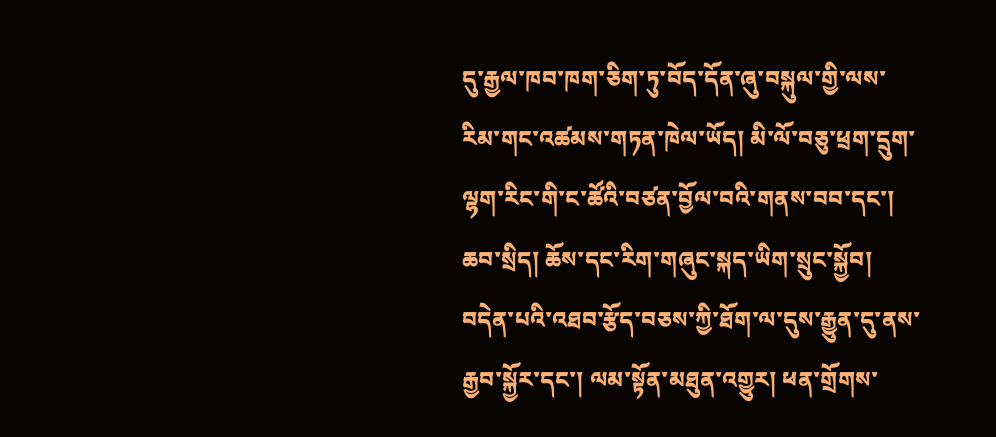དུ་རྒྱལ་ཁབ་ཁག་ཅིག་ཏུ་བོད་དོན་ཞུ་བསྐུལ་གྱི་ལས་རིམ་གང་འཚམས་གཏན་ཁེལ་ཡོད། མི་ལོ་བཅུ་ཕྲག་དྲུག་ལྷག་རིང་གི་ང་ཚོའི་བཙན་བྱོལ་བའི་གནས་བབ་དང་། ཆབ་སྲིད། ཆོས་དང་རིག་གཞུང་སྐད་ཡིག་སྲུང་སྐྱོབ། བདེན་པའི་འཐབ་རྩོད་བཅས་ཀྱི་ཐོག་ལ་དུས་རྒྱུན་དུ་ནས་རྒྱབ་སྐྱོར་དང་། ལམ་སྟོན་མཐུན་འགྱུར། ཕན་གྲོགས་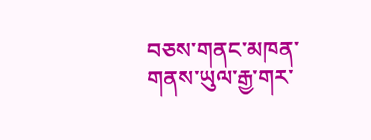བཅས་གནང་མཁན་གནས་ཡུལ་རྒྱ་གར་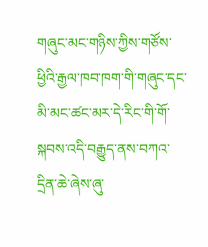གཞུང་མང་གཉིས་ཀྱིས་གཙོས་ཕྱིའི་རྒྱལ་ཁབ་ཁག་གི་གཞུང་དང་མི་མང་ཚང་མར་དེ་རིང་གི་གོ་སྐབས་འདི་བརྒྱུད་ནས་བཀའ་དྲིན་ཆེ་ཞེས་ཞུ་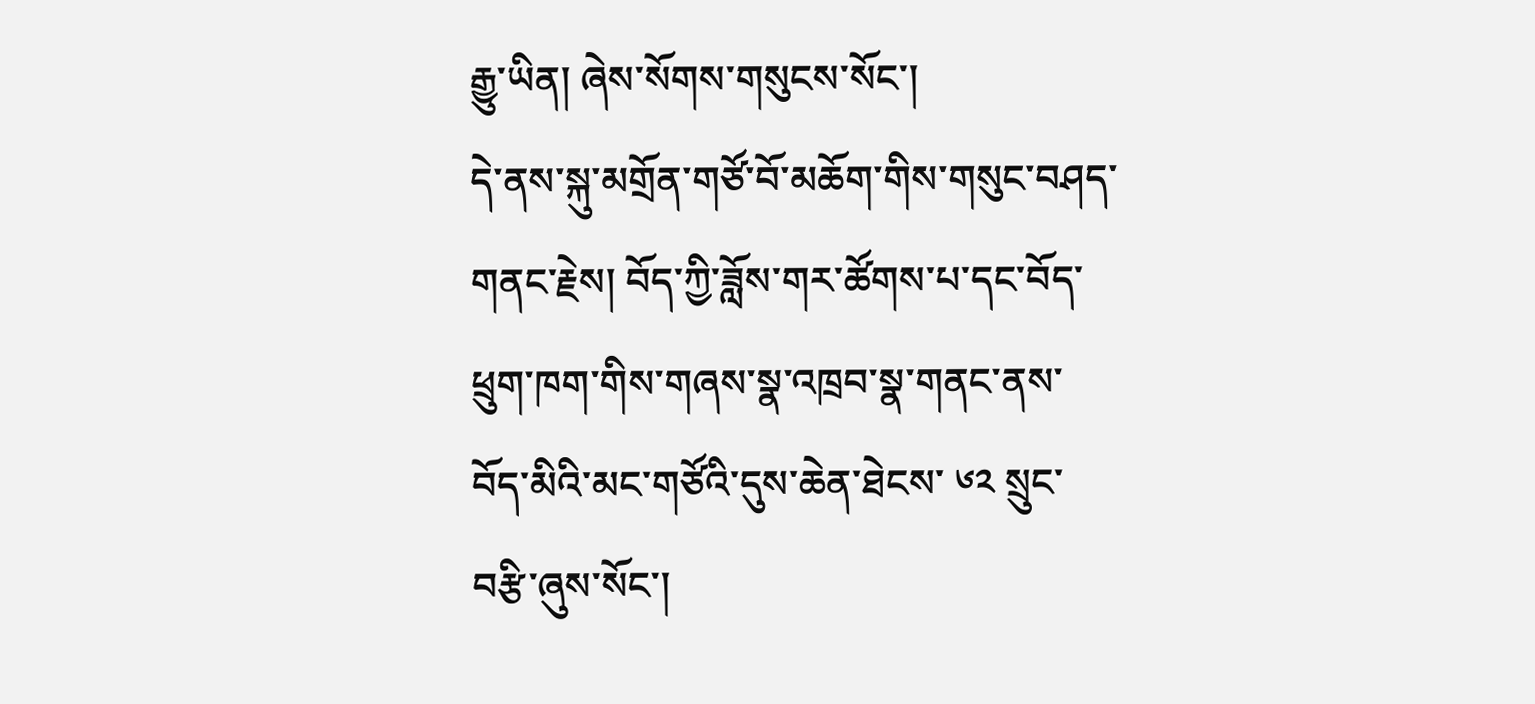རྒྱུ་ཡིན། ཞེས་སོགས་གསུངས་སོང་།
དེ་ནས་སྐུ་མགྲོན་གཙོ་བོ་མཆོག་གིས་གསུང་བཤད་གནང་རྗེས། བོད་ཀྱི་ཟློས་གར་ཚོགས་པ་དང་བོད་ཕྲུག་ཁག་གིས་གཞས་སྣ་འཁྲབ་སྣ་གནང་ནས་བོད་མིའི་མང་གཙོའི་དུས་ཆེན་ཐེངས་ ༦༢ སྲུང་བརྩི་ཞུས་སོང་།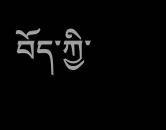བོད་ཀྱི་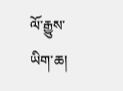ལོ་རྒྱུས་ཡིག་ཆ།